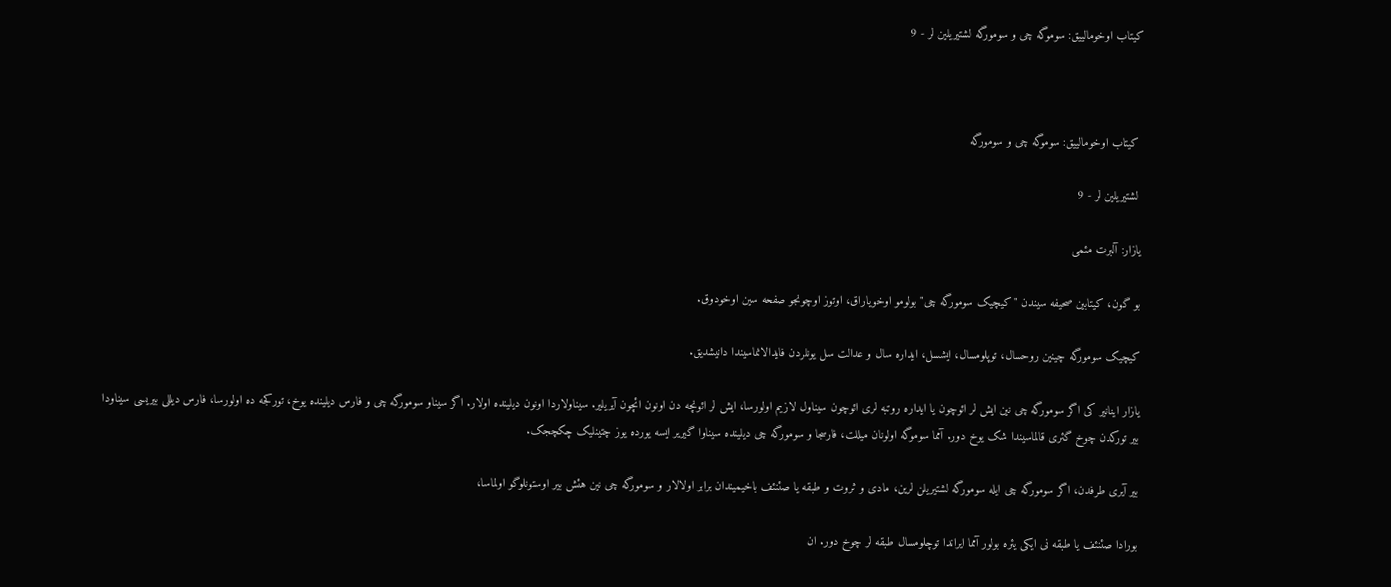کیتاب اوخومالییق: سوموگه چی و سومورگه لشتیریلین لر - 9



 کیتاب اوخومالییق: سوموگه چی و سومورگه

 لشتیریلین لر - 9

یازار: آلبرت مئمی

بو گون، کیتابین صحیفه سیندن "کیچیک سومورگه چی" بولومو اوخویاراق، اوتوز اوچونجو صفحه سین اوخودوق.

کیچیک سومورگه چینین روحسال، توپلومسال، ایشسل، ایداره سال و عدالت سل یونلردن فایدالانماسیندا دانیشدیق.

یازار اینانیر کی اگر سومورگه چی نین ایش لر ائوچون یا ایداره روتبه لری ائوچون سیناول لازیم اولورسا، ایش لر ائونچه دن اونون ائچون آیریلیر. سیناولاردا اونون دیلینده اولار. اگر سیناو سومورگه چی و فارس دیلینده یوخ، تورکجه ده اولورسا، فارس دیللی بیریسی سیناودا بیر تورکدن چوخ گئری قالماسیندا شک یوخ دور. آمما سوموگه اولونان میللت، فارسجا و سومورگه چی دیلینده سیناوا گیریر ایسه یورده یوز چتینلیک چکچجک.

بیر آیری طرفدن، اگر سومورگه چی ایله سومورگه لشتیریلن لرین، مادی و ثروت و طبقه یا صئنئف باخیمیندان برابر اولالار و سومورگه چی نین هئش بیر اوستونلوگو اولماسا،

بورادا صئنئف یا طبقه نی ایکی یئره بولور آمما ایراندا توچلومسال طبقه لر چوخ دور. ان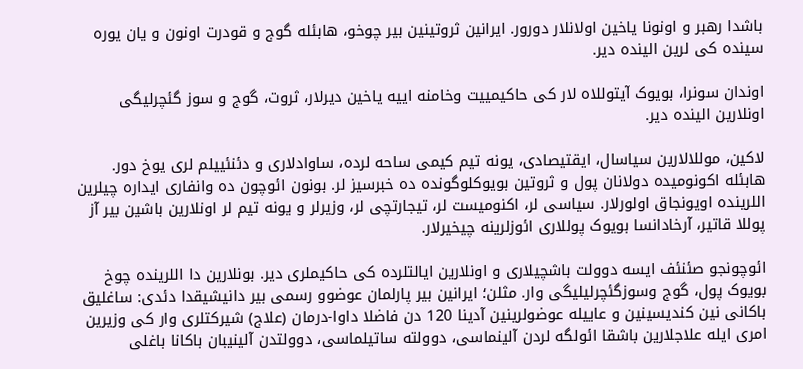باشدا رهبر و اونونا یاخین اولانلار دورور. ایرانین ثروتینین بیر چوخو، هابئله گوج و قودرت اونون و یان یوره سینده کی لرین الینده دیر.

اوندان سونرا، بویوک آیتوللاه لار کی حاکیمییت وخامنه اییه یاخین دیرلار، ثروت، گوج و سوز گئچرلیگی اونلارین الینده دیر.

لاکین، موللالارین سیاسال، ایقتیصادی، یونه تیم کیمی ساحه لرده، ساوادلاری و دئنئییلم لری یوخ دور. هابئله اکونومیده دولانان پول و ثروتین بویوکلوگونده ده خبرسیز لر. بونون ائوچون ده وانفاری ایداره چیلرین اللرینده اویونجاق اولورلار. سیاسی لر، اکنومیست لر، تیجارتچی لر، وزیرلر و یونه تیم لر اونلارین باشین بیر آز پوللا قاتیر، آرخادانسا بویوک پوللاری ائوزلرینه چیخیرلار.

ائوچونجو صئنئف ایسه دوولت باشچیلاری و اونلارین ایالتلرده کی حاکیملری دیر. بونلارین دا اللرینده چوخ بویوک پول، گوج وسوزگئچرلیلیگی وار. مثلن؛ ایرانین بیر پارلمان عوضوو رسمی بیر دانیشیقدا دئدی: ساغلیق باکانی نین کندیسینین و عاییله عوضولرینین آدینا 120 دن فاضلا داوا-درمان (علاج) شیرکتلری وار کی وزیرین امری ایله علاجلارین باشقا ائولگه لردن آلینماسی، دوولته ساتیلماسی، دوولتدن آلینیبان باکانا باغلی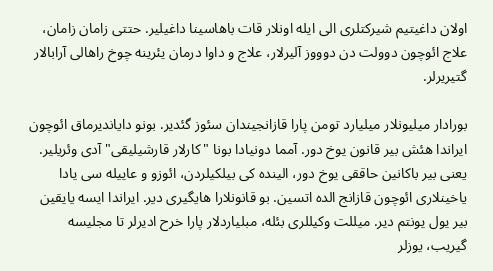اولان داغیتیم شیرکتلری الی ایله اونلار قات باهاسینا داغیلیر. حتتی زامان زامان، علاج ائوچون دوولت دن دوووز آلیرلار، علاج و داوا درمان یئرینه چوخ راهالی آرابالار گتیریرلر.

بورادار میلیونلار میلیارد تومن پارا قازانجیندان سئوز گئدیر. بونو دایاندیرماق ائوچون ایراندا هئش بیر قانون یوخ دور. آمما دونیادا بونا "کارلار قارشیلیقی" آدی وئریلیر. یعنی بیر باکانین حاققی یوخ دور، الینده کی بیلکیلردن، ائوزو و عاییله سی یادا یاخینلاری ائوچون قازانج الده اتسین. بو قانونلارا هایگیری دیر. ایراندا ایسه یایقین بیر یول یونتم دیر. میللت وکیللری بئله، مبلیاردلار پارا خرح ادیرلر تا مجلیسه گیریب، یوزلر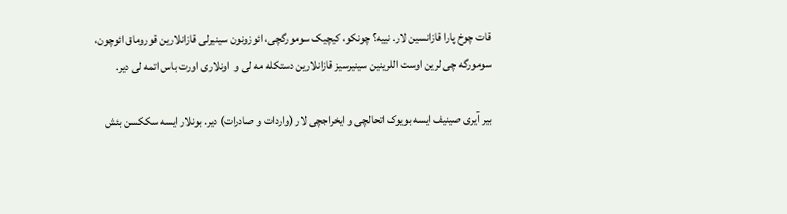قات چوخ پارا قازانسین لار. نییه؟ چونکو، کیچیک سومورگچی، ائوزونون سینیرلی قازانلارین قوروماق ائوچون، سومورگه چی لرین اوست اللرینین سینیرسیز قازانلارین دستکله مه لی و  اونلاری اورت باس اتمه لی دیر.

بیر آیری صینیف ایسه بویوک اتحالچی و ایخراجچی لار (واردات و صادرات) دیر. بونلار ایسه سککسن بئش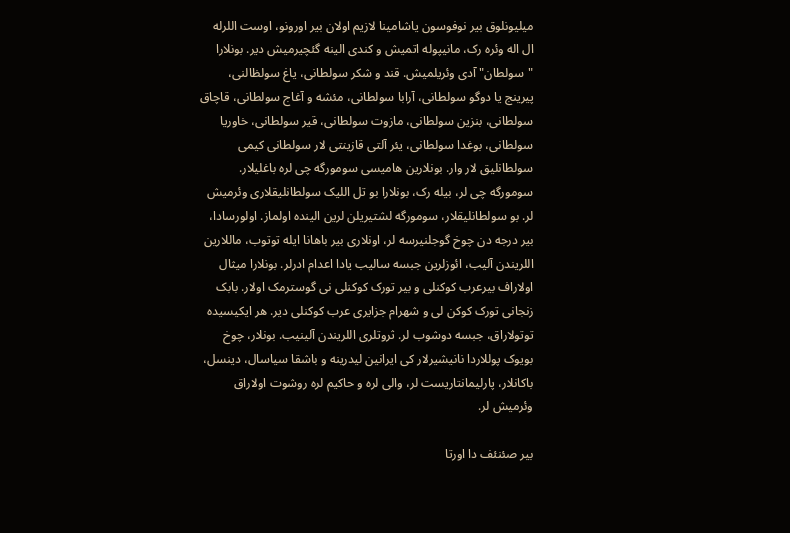میلیونلوق بیر نوفوسون یاشامینا لازیم اولان بیر اورونو، اوست اللرله ال اله وئره رک، مانیپوله اتمیش و کندی الینه گئچیرمیش دیر. بونلارا "سولطان" آدی وئریلمیش. قند و شکر سولطانی، یاغ سولظالنی، پیرینج یا دوگو سولطانی، آرابا سولطانی، مئشه و آغاج سولطانی، قاچاق سولطانی، بنزین سولطانی، مازوت سولطانی، قیر سولطانی، خاوریا سولطانی، بوغدا سولطانی، یئر آلتی قازینتی لار سولطانی کیمی سولطانلیق لار وار. بونلارین هامیسی سومورگه چی لره باغلیلار. سومورگه چی لر، بیله رک، بونلارا بو تل اللیک سولطانلیقلاری وئرمیش لر. بو سولطانلیقلار، سومورگه لشتیریلن لرین الینده اولماز. اولورسادا، بیر درجه دن چوخ گوجلنیرسه لر، اونلاری بیر باهانا ایله توتوب، ماللارین اللریندن آلیب، ائوزلرین جبسه سالیب یادا اعدام ادرلر. بونلارا میثال اولاراف بیرعرب کوکنلی و بیر تورک کوکنلی نی گوسترمک اولار. بابک زنجانی تورک کوکن لی و شهرام جزایری عرب کوکنلی دیر. هر ایکیسیده توتولاراق، جبسه دوشوب لر. ثروتلری اللریندن آلینیب. بونلار، چوخ بویوک پوللاردا نانیشیرلار کی ایرانین لیدرینه و باشقا سیاسال، دینسل، باکانلار، پارلیمانتاریست لر، والی لره و حاکیم لره روشوت اولاراق وئرمیش لر.

بیر صئنئف دا اورتا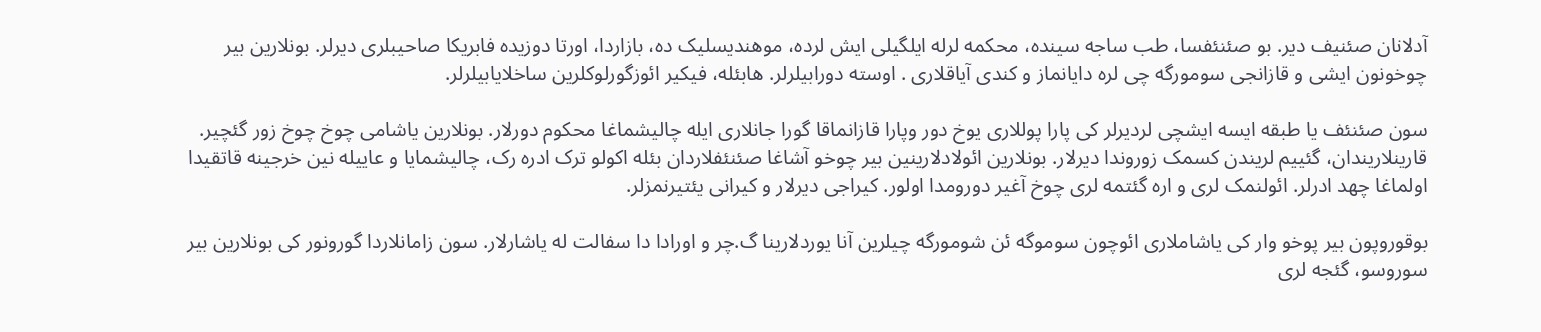آدلانان صئنیف دیر. بو صئنئفسا، طب ساجه سینده، محکمه لرله ایلگیلی ایش لرده، موهندیسلیک ده، بازاردا، اورتا دوزیده فابریکا صاحیبلری دیرلر. بونلارین بیر چوخونون ایشی و قازانجی سومورگه چی لره دایانماز و کندی آیاقلاری . اوسته دورابیلرلر. هابئله، فیکیر ائوزگورلوکلرین ساخلایابیلرلر.

سون صئنئف یا طبقه ایسه ایشچی لردیرلر کی پارا پوللاری یوخ دور وپارا قازانماقا گورا جانلاری ایله چالیشماغا محکوم دورلار. بونلارین یاشامی چوخ چوخ زور گئچیر. قارینلاریندان، گئییم لریندن کسمک زوروندا دیرلار. بونلارین ائولادلارینین بیر چوخو آشاغا صئنئفلاردان بئله اکولو ترک ادره رک، چالیشمایا و عاییله نین خرجینه قاتقیدا اولماغا چهد ادرلر. ائولنمک لری و اره گئتمه لری چوخ آغیر دورومدا اولور. کیراجی دیرلار و کیرانی یئتیرنمزلر.

بوقوروپون بیر پوخو وار کی یاشاملاری ائوچون سوموگه ئن شومورگه چیلرین آنا یوردلارینا گ.چر و اورادا دا سفالت له یاشارلار. سون زامانلاردا گورونور کی بونلارین بیر سوروسو، گئجه لری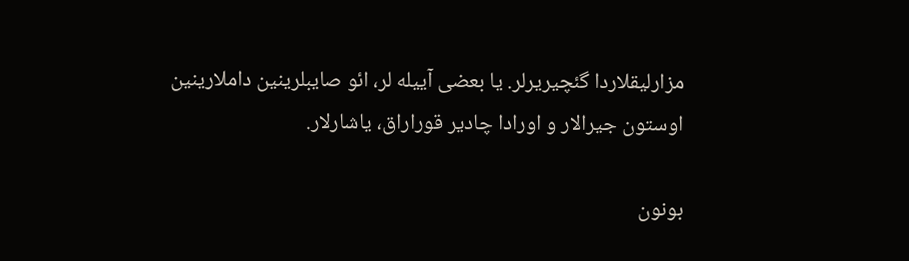مزارلیقلاردا گئچیریرلر. یا بعضی آییله لر، ائو صایبلرینین داملارینین اوستون جیرالار و اورادا چادیر قوراراق، یاشارلار.

بونون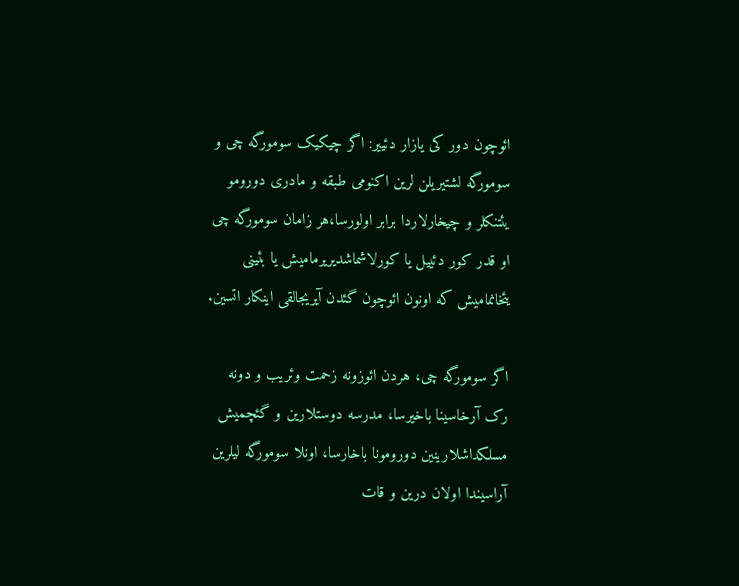ائوچون دور کی یازار دئییر: اگر چیکیک سومورگه چی و سومورگه لشتیریلن لرین اکنومی طبقه و مادری دورومو یئتنکلر و چیخارلاردا برابر اولورسا،هر زامان سومورگه چی او قدر کور دئییل یا کورلاشماشدیریرمامیش یا بئینی یئخانمامیش که اونون ائوچون گئدن آیریجالقی اینکار اتسین.

اگر سومورگه چی، هردن ائوزونه زحمت وئریب و دونه رک آرخاسینا باخیرسا، مدرسه دوستلارین و گئچمیش مسلکداشلارینین دورومونا باخارسا، اونلا سومورگه لیلرین آراسیندا اولان درین و قات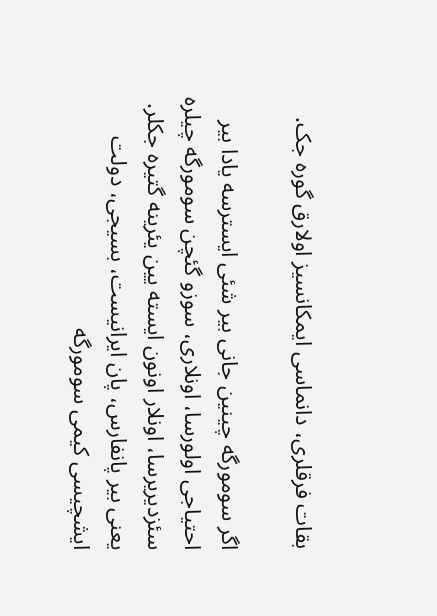بقات فرقلری، دانماسی ایمکانسیز اولارق گوره جک.

اگر سومورگه چینین جانی بیر شئی ایسترسه یادا بیر احتیاجی اولورسا، اونلاری، سوزو گئچن سومورگه چیلره سئزدیریرسا، اونلار اونون ایسته یین یئرینه گتیره جکلر. یعنی بیر پانفارس، پان ایرانیست، بسیجی، دولت ایشچیسی کیمی سومورگه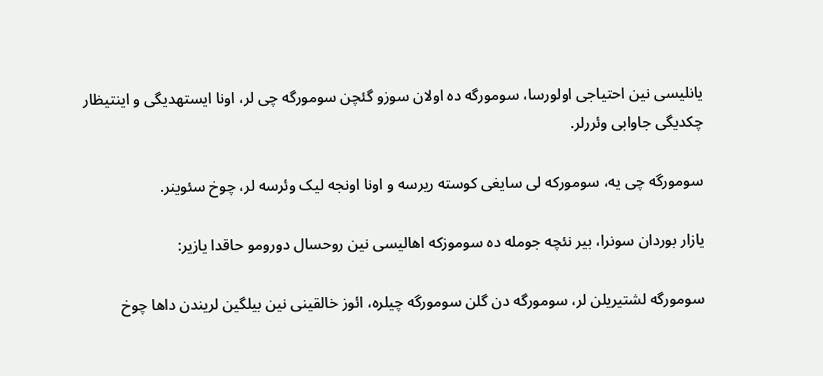یانلیسی نین احتیاجی اولورسا، سومورگه ده اولان سوزو گئچن سومورگه چی لر، اونا ایستهدیگی و اینتیظار چکدیگی جاوابی وئررلر.

سومورگه چی یه، سومورکه لی سایغی کوسته ریرسه و اونا اونجه لیک وئرسه لر، چوخ سئوینر.

یازار بوردان سونرا، بیر نئچه جومله ده سوموزکه اهالیسی نین روحسال دورومو حاقدا یازیر:

سومورگه لشتیریلن لر، سومورگه دن گلن سومورگه چیلره، ائوز خالقینی نین بیلگین لریندن داها چوخ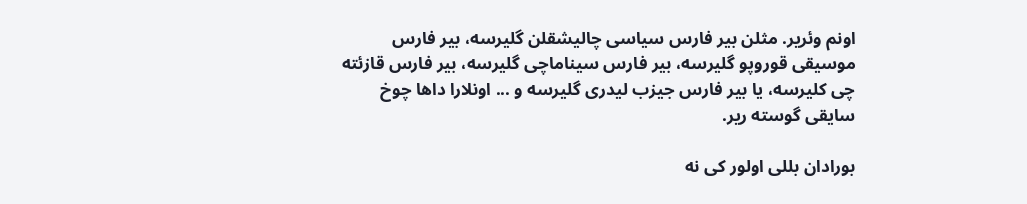اونم وئریر. مثلن بیر فارس سیاسی چالیشقلن گلیرسه، بیر فارس موسیقی قوروپو گلیرسه، بیر فارس سیناماچی گلیرسه، بیر فارس قازئته چی کلیرسه، یا بیر فارس جیزب لیدری گلیرسه و ... اونلارا داها چوخ سایقی گوسته ریر.

بورادان بللی اولور کی نه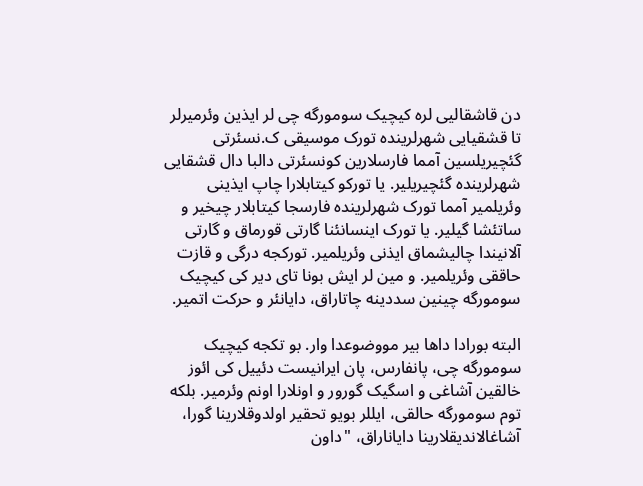دن قاشقالیی لره کیچیک سومورگه چی لر ایذین وئرمیرلر تا قشقیایی شهرلرینده تورک موسیقی ک.نسئرتی گئچیریلسین آمما فارسلارین کونسئرتی دالبا دال قشقایی شهرلرینده گئچیریلیر. یا تورکو کیتابلارا چاپ ایذینی وئریلمیر آمما تورک شهرلرینده فارسجا کیتابلار چیخیر و ساتئشا گیلیر. یا تورک اینسانئنا گارتی قورماق و گارتی آلانیندا چالیشماق ایذنی وئریلمیر. تورکجه درگی و قازت حاققی وئریلمیر. و مین لر ایش بونا تای دیر کی کیچیک سومورگه چینین سددینه چاتاراق، دایانئر و حرکت اتمیر.

البته بورادا داها بیر مووضوعدا وار. بو تکجه کیچیک سومورگه چی، پانفارس، پان ایرانیست دئییل کی ائوز خالقین آشاغی و اسگیک گورور و اونلارا اونم وئرمیر. بلکه توم سومورگه حالقی، ایللر بویو تحقیر اولدوقلارینا گورا، آشاغالاندیقلارینا دایاناراق، "داون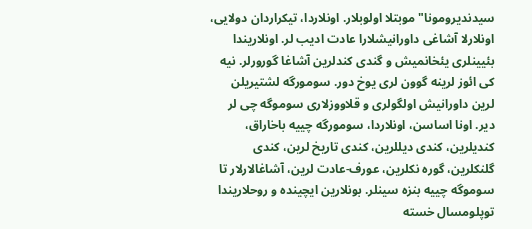سیدندیرومونا" موبتلا اولوبلار. اونلاردا، تیکراردان دولایی، اونلارلا آشاغی داورانیشلارا عادت ادیب لر. اونلاریندا بئیینلری یئخانمیش و گندی کندلرین آشاغا گورورلر. نیه کی ائوز لرینه گوون لری یوخ دور. سومورگه لشتیریلن لرین داورانیش اولگولری و قلاووزلاری سوموگه چی لر دیر. اونا اساسن، اونلاردا، سومورگه چییه باخاراق، کندیلرین، کندی دیللرین، کندی تاریخ لرین، کندی گلنکلرین، گوره نکلرین، عورف-عادت لرین، آشاغالارلار تا سوموگه چییه بنزه سینلر. بونلارین ایچینده و روحلاریندا توپلومسال خسته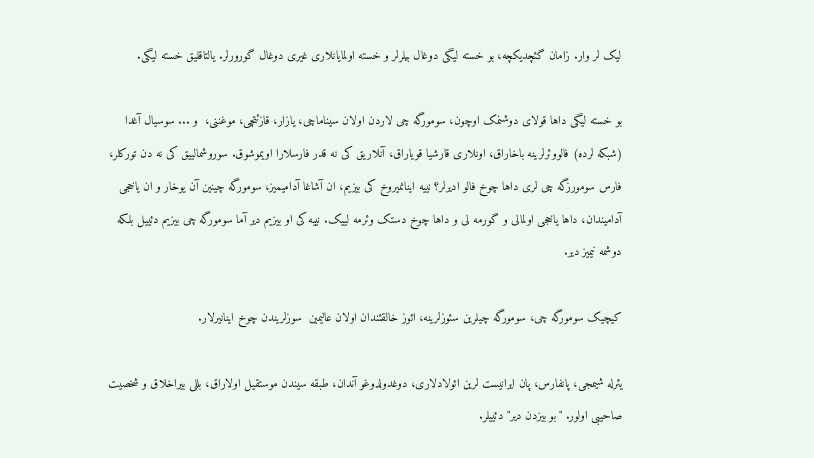لیک لر وار. زامان گئچدیکچه، بو خسته لیگی دوغال بیلرلر و خسته اولمایانلاری غیری دوغال گورورلر. یالتاقلیق خسته لیگی.

بو خسته لیگی داها قولای دوشنمک اوچون، سومورگه چی لاردن اولان سیناماچی، یازار، قازئتچی، موغننی،  و ... سوسیال آغدا (شبکه لرده) فالووئرلرینه باخاراق، اونلاری قارشیا قویاراق، آنلاریق کی نه قدر فارسلارا اویموشوق. سوروشمالییق کی نه دن تورکلر، فارس سومورزگه چی لری داها چوخ فالو ادیرلر؟ نییه اینانمیروخ کی بیزیم، ان آشاغا آدامیمیز، سومورگه چینین آن یوخار و ان یاخجی آدامیندان، داها یاخجی اولمالی و گورمه لی و داها چوخ دستک وئرمه لییک. نییه کی او بیزیم دیر آما سومورگه چی بیزیم دئییل بلکه دوشمه نیمیز دیر.

کیچیک سومورگه چی، سومورگه چیلرین سئوزلرینه، ائوز خالقئندان اولان عالیمین  سوزلریندن چوخ اینانیرلار.

یئرله شیمجی، پانفارس، پان ایرانیست لرین ائولادلاری، دوغدولدوغو آندان، طبقه سیندن موستقیل اولاراق، بللی بیراخلاق و شخصیت صاحیبی اولور. "بو بیزدن دیر" دئییلر.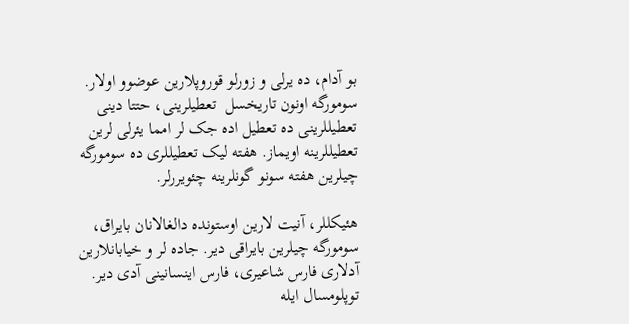بو آدام، ده یرلی و زورلو قوروپلارین عوضوو اولار. سومورگه اونون تاریخسل  تعطیلرینی، حتتا دینی تعطیللرینی ده تعطیل اده جک لر امما یئرلی لرین تعطیللرینه اویماز. هفته لیک تعطیللری ده سومورگه چیلرین هفته سونو گونلرینه چئویررلر.

هئیکللر، آنیت لارین اوستونده دالغالانان بایراق، سومورگه چیلرین بایراقی دیر. جاده لر و خیابانلارین آدلاری فارس شاعیری، فارس اینسانینی آدی دیر. توپلومسال ایله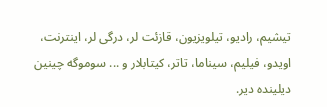تیشیم، رادیو، تیلویزیون، قازئت لر، درگی لر، اینترنت، اویدو، فیلیم، سیناما، تاتر، کیتابلار و ... سوموگه چینین دیلینده دیر.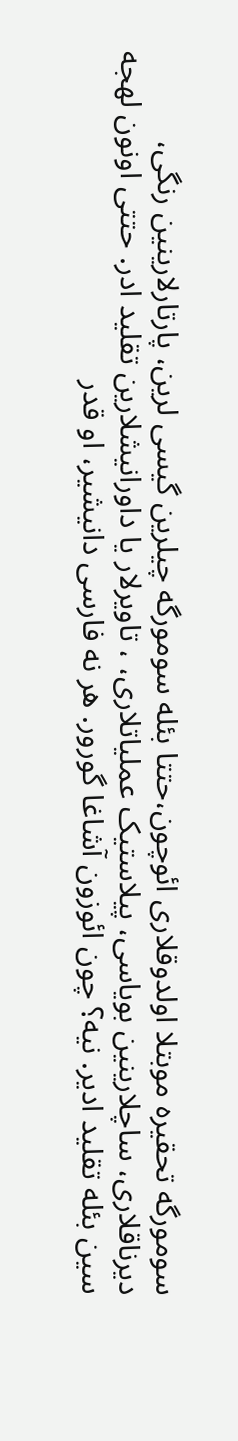سومورگه تحقیره موبتلا اولدوقلاری ائوچون،حتتا بئله سومورگه چیلرین گیسی لرین، پارتارلارینین رنگی، دیرناقلاری، ساچلارینین بویاسی، پیلاستیک عملیاتلاری، ، تاویرلار یا داورانیشلارین تقلید ادر. حتتی اونون لهجه سین بئله تقلید ادیر. نیه؟ چون ائوزون آشاغا گورور. هر نه فارسی دانیشیر، او قدر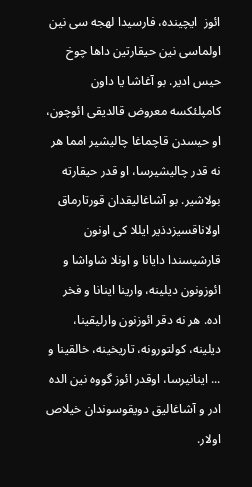ائوز  ایچینده، فارسیدا لهجه سی نین اولماسی نین حیقارتین داها چوخ حیس ادیر. بو آغاشا یا داون کامپلئکسه معروض قالدیقی ائوچون، او حیسدن قاچماغا چالیشیر امما هر نه قدر چالیشیرسا، او قدر حیقارته بولاشیر. بو آشاغالیقدان قورتارماق اولاناقسیزدذیر ایللا کی اونون قارشیسندا دایانا و اونلا شاواشا و ائوزونون دیلینه، وارینا اینانا و فخر اده. هر نه دقر ائوزنون وارلیقینا، دیلینه، کولتورونه، تاریخینه، خالقینا و ... اینانیرسا، اوقدر ائوز گووه نین الده ادر و آشاغالیق دویقوسوندان خیلاص اولار.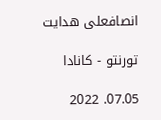انصافعلی هدایت

تورنتو - کانادا

07.05. 2022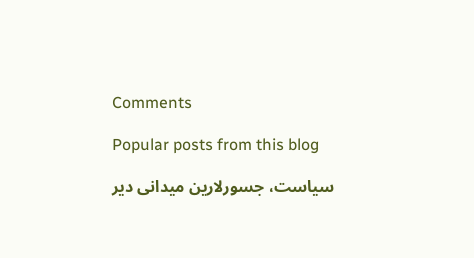Comments

Popular posts from this blog

سیاست، جسورلارین میدانی دیر